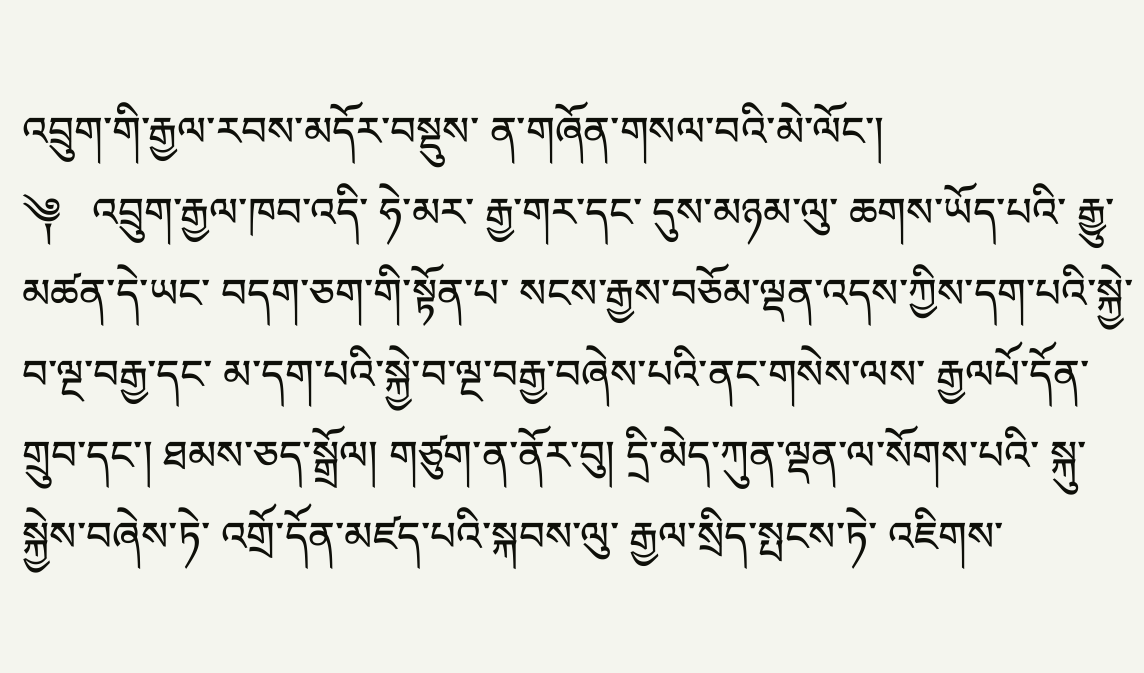འབྲུག་གི་རྒྱལ་རབས་མདོར་བསྡུས་ ན་གཞོན་གསལ་བའི་མེ་ལོང་།
༆   འབྲུག་རྒྱལ་ཁབ་འདི་ ཧེ་མར་ རྒྱ་གར་དང་ དུས་མཉམ་ལུ་ ཆགས་ཡོད་པའི་ རྒྱུ་མཚན་དེ་ཡང་ བདག་ཅག་གི་སྟོན་པ་ སངས་རྒྱས་བཅོམ་ལྡན་འདས་ཀྱིས་དག་པའི་སྐྱེ་བ་ལྔ་བརྒྱ་དང་ མ་དག་པའི་སྐྱེ་བ་ལྔ་བརྒྱ་བཞེས་པའི་ནང་གསེས་ལས་ རྒྱལཔོ་དོན་གྲུབ་དང་། ཐམས་ཅད་སྒྲོལ། གཙུག་ན་ནོར་བུ། དྲི་མེད་ཀུན་ལྡན་ལ་སོགས་པའི་ སྐུ་སྐྱེས་བཞེས་ཏེ་ འགྲོ་དོན་མཛད་པའི་སྐབས་ལུ་ རྒྱལ་སྲིད་སྤངས་ཏེ་ འཇིགས་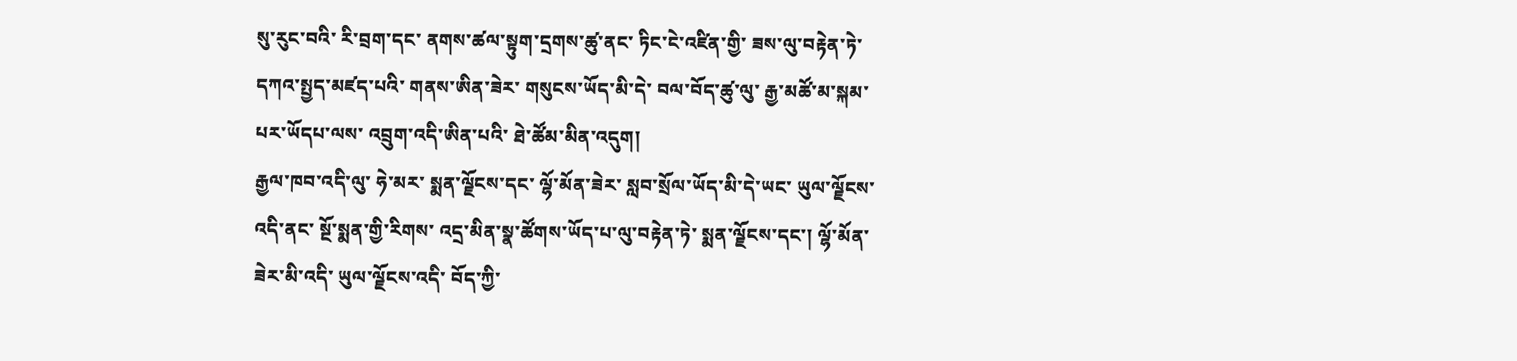སུ་རུང་བའི་ རི་བྲག་དང་ ནགས་ཚལ་སྟུག་དྲགས་ཚུ་ནང་ ཏིང་ངེ་འཛིན་གྱི་ ཟས་ལུ་བརྟེན་ཏེ་ དཀའ་སྤྱད་མཛད་པའི་ གནས་ཨིན་ཟེར་ གསུངས་ཡོད་མི་དེ་ བལ་བོད་ཚུ་ལུ་ རྒྱ་མཚོ་མ་སྐམ་པར་ཡོདཔ་ལས་ འབྲུག་འདི་ཨིན་པའི་ ཐེ་ཚོམ་མིན་འདུག།
རྒྱལ་ཁབ་འདི་ལུ་ ཧེ་མར་ སྨན་ལྗོངས་དང་ ལྷོ་མོན་ཟེར་ སླབ་སྲོལ་ཡོད་མི་དེ་ཡང་ ཡུལ་ལྗོངས་འདི་ནང་ སྔོ་སྨན་གྱི་རིགས་ འདྲ་མིན་སྣ་ཚོགས་ཡོད་པ་ལུ་བརྟེན་ཏེ་ སྨན་ལྗོངས་དང་། ལྷོ་མོན་ཟེར་མི་འདི་ ཡུལ་ལྗོངས་འདི་ བོད་ཀྱི་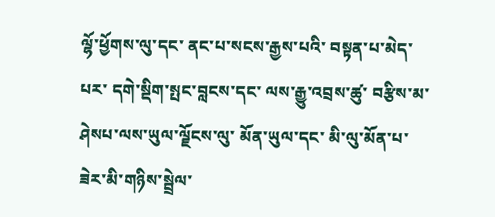ལྷོ་ཕྱོགས་ལུ་དང་ ནང་པ་སངས་རྒྱས་པའི་ བསྟན་པ་མེད་པར་ དགེ་སྡིག་སྤང་བླངས་དང་ ལས་རྒྱུ་འབྲས་ཚུ་ བརྩིས་མ་ཤེསཔ་ལས་ཡུལ་ལྗོངས་ལུ་ མོན་ཡུལ་དང་ མི་ལུ་མོན་པ་ཟེར་མི་གཉིས་སྦྲེལ་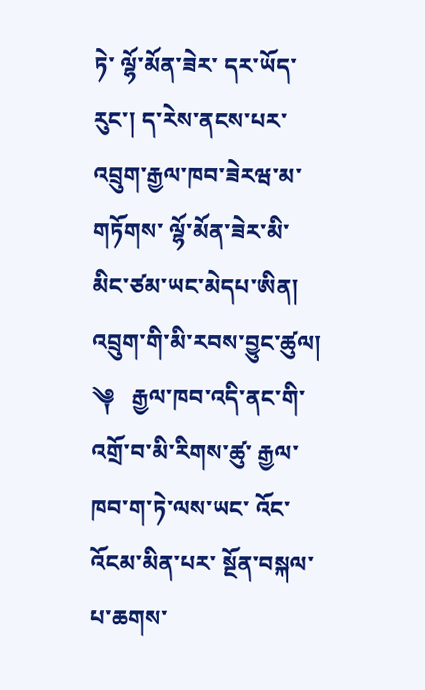ཏེ་ ལྷོ་མོན་ཟེར་ དར་ཡོད་རུང་། ད་རེས་ནངས་པར་ འབྲུག་རྒྱལ་ཁབ་ཟེརཝ་མ་གཏོགས་ ལྷོ་མོན་ཟེར་མི་མིང་ཙམ་ཡང་མེདཔ་ཨིན།
འབྲུག་གི་མི་རབས་བྱུང་ཚུལ།
༆   རྒྱལ་ཁབ་འདི་ནང་གི་ འགྲོ་བ་མི་རིགས་ཚུ་ རྒྱལ་ཁབ་ག་ཏེ་ལས་ཡང་ འོང་འོངམ་མིན་པར་ སྔོན་བསྐལ་པ་ཆགས་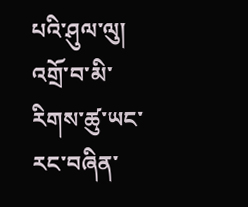པའི་ཤུལ་ལུ། འགྲོ་བ་མི་རིགས་ཚུ་ཡང་ རང་བཞིན་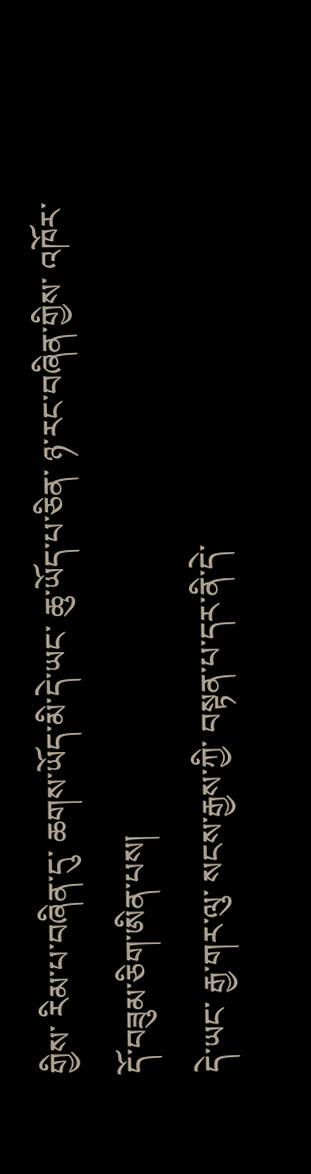གྱིས་ རིམ་པ་བཞིན་དུ་ ཆགས་ཡོད་མི་དེ་ཡང་ ཆུ་ཡོད་པ་ཅིན་ ཉ་རང་བཞིན་གྱིས་ འཁོར་དོ་བཟུམ་ཅིག་ཨིན་པས།
དེ་ཡང་ རྒྱ་གར་ལུ་ སངས་རྒྱས་ཀྱི་ བསྟན་པ་དར་ནི་དེ་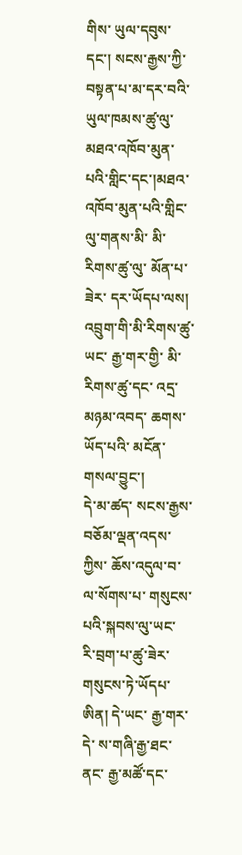གིས་ ཡུལ་དབུས་དང་། སངས་རྒྱས་ཀྱི་ བསྟན་པ་མ་དར་བའི་ ཡུལ་ཁམས་ཚུ་ལུ་ མཐའ་འཁོབ་མུན་པའི་གླིང་དང་།མཐའ་འཁོབ་མུན་པའི་གླིང་ལུ་གནས་མི་ མི་རིགས་ཚུ་ལུ་ མོན་པ་ཟེར་ དར་ཡོདཔ་ལས། འབྲུག་གི་མི་རིགས་ཚུ་ཡང་ རྒྱ་གར་གྱི་ མི་རིགས་ཚུ་དང་ འདྲ་མཉམ་འབད་ ཆགས་ཡོད་པའི་ མངོན་གསལ་བྱུང་།
དེ་མ་ཚད་ སངས་རྒྱས་བཅོམ་ལྡན་འདས་ཀྱིས་ ཆོས་འདུལ་བ་ལ་སོགས་པ་ གསུངས་པའི་སྐབས་ལུ་ཡང་ རི་བྲག་པ་ཚུ་ཟེར་ གསུངས་ཏེ་ཡོདཔ་ཨིན། དེ་ཡང་ རྒྱ་གར་དེ་ ས་གཞི་རྒྱ་ཐང་ནང་ རྒྱ་མཚོ་དང་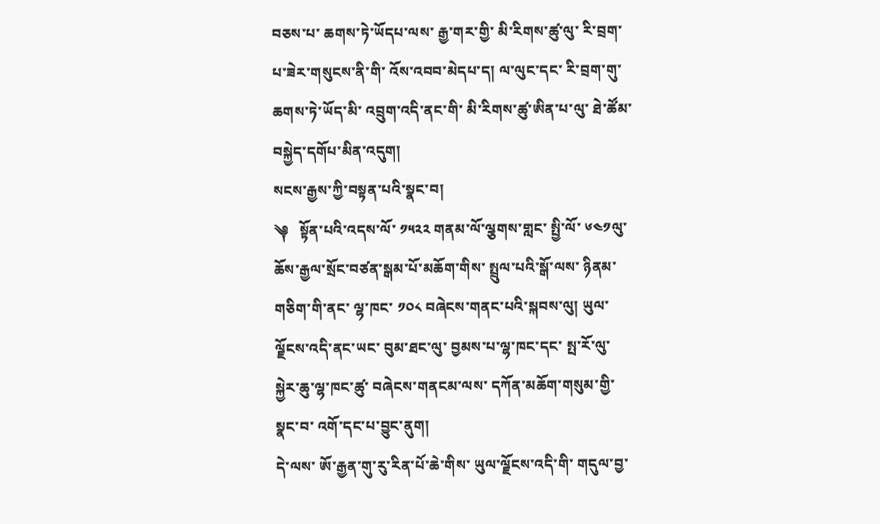བཅས་པ་ ཆགས་ཏེ་ཡོདཔ་ལས་ རྒྱ་གར་གྱི་ མི་རིགས་ཚུ་ལུ་ རི་བྲག་པ་ཟེར་གསུངས་ནི་གི་ འོས་འབབ་མེདཔ་ད། ལ་ལུང་དང་ རི་བྲག་གུ་ ཆགས་ཏེ་ཡོད་མི་ འབྲུག་འདི་ནང་གི་ མི་རིགས་ཚུ་ཨིན་པ་ལུ་ ཐེ་ཚོམ་བསྐྱེད་དགོཔ་མིན་འདུག།
སངས་རྒྱས་ཀྱི་བསྟན་པའི་སྣང་བ།
༆   སྟོན་པའི་འདས་ལོ་ ༡༥༢༢ གནམ་ལོ་ལྕགས་གླང་ སྤྱི་ལོ་ ༦༤༡ལུ་ ཆོས་རྒྱལ་སྲོང་བཙན་སྒམ་པོ་མཆོག་གིས་ སྤྲུལ་པའི་སྒོ་ལས་ ཉིནམ་གཅིག་གི་ནང་ ལྷ་ཁང་ ༡༠༨ བཞེངས་གནང་པའི་སྐབས་ལུ། ཡུལ་ལྗོངས་འདི་ནང་ཡང་ བུམ་ཐང་ལུ་ བྱམས་པ་ལྷ་ཁང་དང་ སྤ་རོ་ལུ་ སྐྱེར་ཆུ་ལྷ་ཁང་ཚུ་ བཞེངས་གནངམ་ལས་ དཀོན་མཆོག་གསུམ་གྱི་སྣང་བ་ འགོ་དང་པ་བྱུང་ནུག།
དེ་ལས་ ཨོ་རྒྱན་གུ་རུ་རིན་པོ་ཆེ་གིས་ ཡུལ་ལྗོངས་འདི་གི་ གདུལ་བྱ་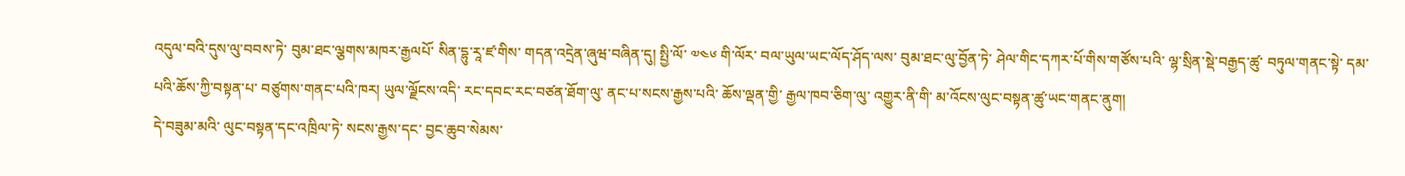འདུལ་བའི་དུས་ལུ་བབས་ཏེ་ བུམ་ཐང་ལྕགས་མཁར་རྒྱལཔོ་ སིན་དྷུ་རཱ་ཛ་གིས་ གདན་འདྲེན་ཞུཝ་བཞིན་དུ། སྤྱི་ལོ་ ༧༤༦ གི་ལོར་ བལ་ཡུལ་ཡང་ལོད་ཤོད་ལས་ བུམ་ཐང་ལུ་བྱོན་ཏེ་ ཤེལ་གིང་དཀར་པོ་གིས་གཙོས་པའི་ ལྷ་སྲིན་སྡེ་བརྒྱད་ཚུ་ བཏུལ་གནང་སྟེ་ དམ་པའི་ཆོས་ཀྱི་བསྟན་པ་ བཙུགས་གནང་པའི་ཁར། ཡུལ་ལྗོངས་འདི་ རང་དབང་རང་བཙན་ཐོག་ལུ་ ནང་པ་སངས་རྒྱས་པའི་ ཆོས་ལྡན་གྱི་ རྒྱལ་ཁབ་ཅིག་ལུ་ འགྱུར་ནི་གི་ མ་འོངས་ལུང་བསྟན་ཚུ་ཡང་གནང་ནུག།
དེ་བཟུམ་མའི་ ལུང་བསྟན་དང་འཁྲིལ་ཏེ་ སངས་རྒྱས་དང་ བྱང་ཆུབ་སེམས་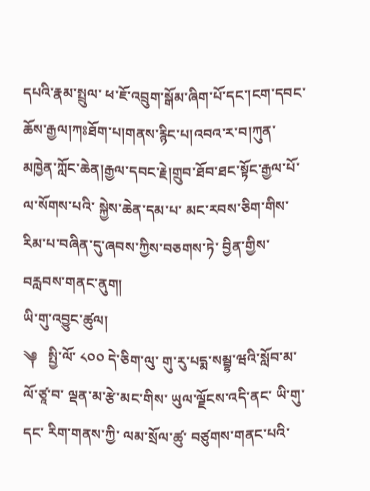དཔའི་རྣམ་སྤྲུལ་ ཕ་ཇོ་འབྲུག་སྒོམ་ཞིག་པོ་དང་།ངག་དབང་ཆོས་རྒྱལ།ཀཿཐོག་པ།གནས་རྙིང་པ།འབའ་ར་བ།ཀུན་མཁྱེན་ཀློང་ཆེན།རྒྱལ་དབང་རྗེ།གྲུབ་ཐོབ་ཐང་སྟོང་རྒྱལ་པོ་ལ་སོགས་པའི་ སྐྱེས་ཆེན་དམ་པ་ མང་རབས་ཅིག་གིས་ རིམ་པ་བཞིན་དུ་ཞབས་ཀྱིས་བཅགས་ཏེ་ བྱིན་གྱིས་བརླབས་གནང་ནུག།
ཡི་གུ་འབྱུང་ཚུལ།
༆   སྤྱི་ལོ་ ༨༠༠ དེ་ཅིག་ལུ་ གུ་རུ་པདྨ་སམྦྷ་ཝའི་སློབ་མ་ ལོ་ཙཱ་བ་ ལྡན་མ་རྩེ་མང་གིས་ ཡུལ་ལྗོངས་འདི་ནང་ ཡི་གུ་དང་ རིག་གནས་ཀྱི་ ལམ་སྲོལ་ཚུ་ བཙུགས་གནང་པའི་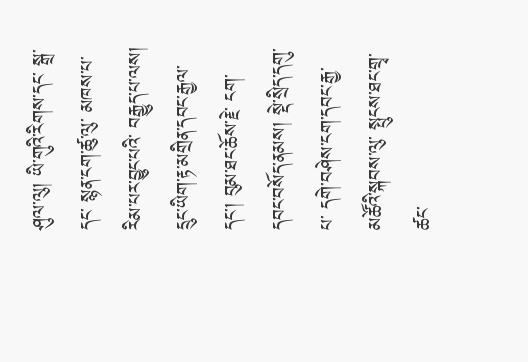ཤུལ་ལུ། ཡི་གུའི་རིགས་དང་ སྒྲ་དང་ སྙན་ངག་ཚུ་ལུ་ མཁས་པ་རིམ་པར་བྱུང་པའི་ བརྒྱུད་པ་ལས། དྲུང་ཡིག་རྟ་མགྲིན་དབང་རྒྱལ་དང་། བུམ་ཐང་ཆོས་རྗེ་ ངག་དབང་བསོད་ནམས། སྡེ་སྲིད་དགུ་པ་ དགེ་བཤེས་ངག་དབང་རྒྱ་མཚོའི་སྐབས་ལུ་ སྤུངས་ཐང་གྲྭ་ཚང་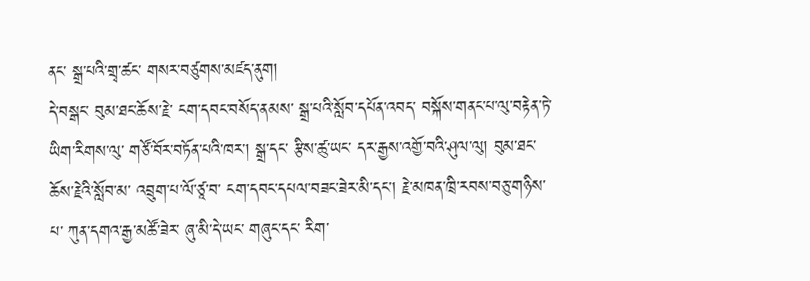ནང་ སྒྲ་པའི་གྲྭ་ཚང་ གསར་བཙུགས་མཛད་ནུག།
དེ་བསྒང་ བུམ་ཐང་ཆོས་རྗེ་ ངག་དབང་བསོད་ནམས་ སྒྲ་པའི་སློབ་དཔོན་འབད་ བསྐོས་གནང་པ་ལུ་བརྟེན་ཏེ་ ཡིག་རིགས་ལུ་ གཙོ་བོར་བཏོན་པའི་ཁར་། སྒྲ་དང་ རྩིས་ཚུ་ཡང་ དར་རྒྱས་འགྱོ་བའི་ཤུལ་ལུ། བུམ་ཐང་ཆོས་རྗེའི་སློབ་མ་ འབྲུག་པ་ལོ་ཙཱ་བ་ ངག་དབང་དཔལ་བཟང་ཟེར་མི་དང་། རྗེ་མཁན་ཁྲི་རབས་བཅུ་གཉིས་པ་ ཀུན་དགའ་རྒྱ་མཚོ་ཟེར་ ཞུ་མི་དེ་ཡང་ གཞུང་དང་ རིག་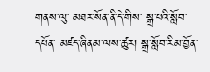གནས་ལུ་ མཐར་སོན་ནི་དེ་གིས་ སྒྲ་པའི་སློབ་དཔོན་ མཛད་ཞིནམ་ལས་ཚུར། སྒྲ་སློབ་རིམ་བྱོན་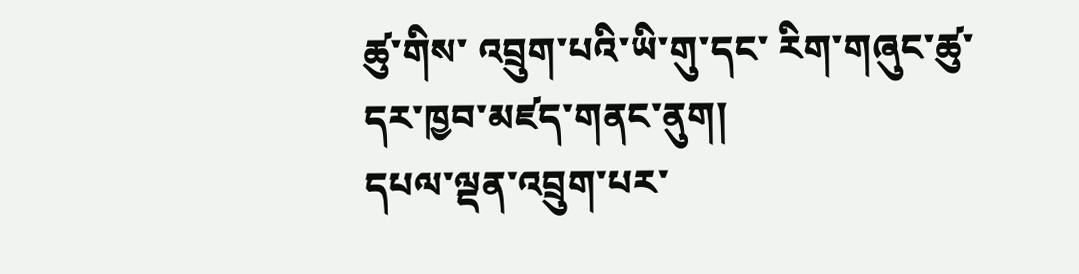ཚུ་གིས་ འབྲུག་པའི་ཡི་གུ་དང་ རིག་གཞུང་ཚུ་ དར་ཁྱབ་མཛད་གནང་ནུག།
དཔལ་ལྡན་འབྲུག་པར་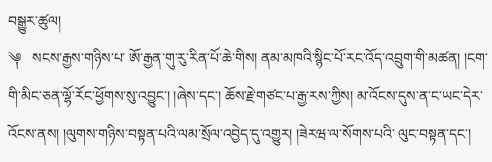བསྒྱུར་ཚུལ།
༆   སངས་རྒྱས་གཉིས་པ་ ཨོ་རྒྱན་གུ་རུ་རིན་པོ་ཆེ་གིས། ནམ་མཁའི་སྙིང་པོ་རང་འོད་འབྲུག་གི་མཚན། །ངག་གི་མིང་ཅན་ལྷོ་རོང་ཕྱོགས་སུ་འབྱུང་། །ཞེས་དང་། ཆོས་རྗེ་གཙང་པ་རྒྱ་རས་ཀྱིས། མ་འོངས་དུས་ན་ང་ཡང་དེར་འོངས་ནས། །ལུགས་གཉིས་བསྟན་པའི་ལམ་སྲོལ་འབྱེད་དུ་འགྱུར། །ཟེརཝ་ལ་སོགས་པའི་ ལུང་བསྟན་དང་།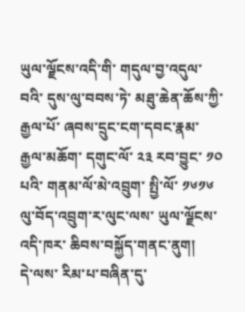ཡུལ་ལྗོངས་འདི་གི་ གདུལ་བྱ་འདུལ་བའི་ དུས་ལུ་བབས་ཏེ་ མཐུ་ཆེན་ཆོས་ཀྱི་རྒྱལ་པོ་ ཞབས་དྲུང་ངག་དབང་རྣམ་རྒྱལ་མཆོག་ དགུང་ལོ་ ༢༣ རབ་བྱུང་ ༡༠ པའི་ གནམ་ལོ་མེ་འབྲུག་ སྤྱི་ལོ་ ༡༦༡༦ ལུ་བོད་འབྲུག་ར་ལུང་ལས་ ཡུལ་ལྗོངས་འདི་ཁར་ ཆིབས་བསྐྱོད་གནང་ནུག།
དེ་ལས་ རིམ་པ་བཞིན་དུ་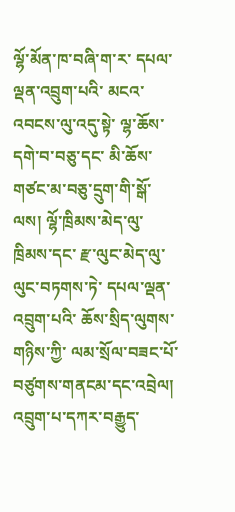ལྷོ་མོན་ཁ་བཞི་ག་ར་ དཔལ་ལྡན་འབྲུག་པའི་ མངའ་འབངས་ལུ་འདུ་སྟེ་ ལྷ་ཆོས་དགེ་བ་བཅུ་དང་ མི་ཆོས་གཙང་མ་བཅུ་དྲུག་གི་སྒོ་ལས། ལྷོ་ཁྲིམས་མེད་ལུ་ཁྲིམས་དང་ རྫ་ལུང་མེད་ལུ་ ལུང་བཏགས་ཏེ་ དཔལ་ལྡན་འབྲུག་པའི་ ཆོས་སྲིད་ལུགས་གཉིས་ཀྱི་ ལམ་སྲོལ་བཟང་པོ་བཙུགས་གནངམ་དང་འབྲེལ། འབྲུག་པ་དཀར་བརྒྱུད་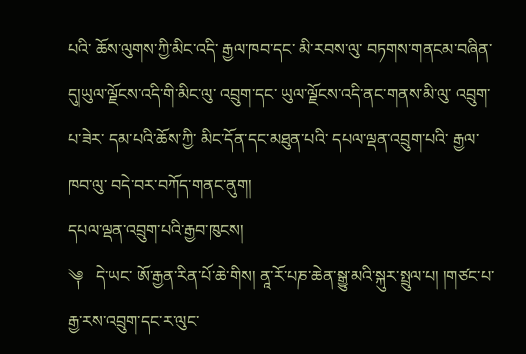པའི་ ཆོས་ལུགས་ཀྱི་མིང་འདི་ རྒྱལ་ཁབ་དང་ མི་རབས་ལུ་ བཏགས་གནངམ་བཞིན་དུ།ཡུལ་ལྗོངས་འདི་གི་མིང་ལུ་ འབྲུག་དང་ ཡུལ་ལྗོངས་འདི་ནང་གནས་མི་ལུ་ འབྲུག་པ་ཟེར་ དམ་པའི་ཆོས་ཀྱི་ མིང་དོན་དང་མཐུན་པའི་ དཔལ་ལྡན་འབྲུག་པའི་ རྒྱལ་ཁབ་ལུ་ བདེ་བར་བཀོད་གནང་ནུག།
དཔལ་ལྡན་འབྲུག་པའི་རྒྱབ་ཁུངས།
༆   དེ་ཡང་ ཨོ་རྒྱན་རིན་པོ་ཆེ་གིས། ནཱ་རོ་པཎ་ཆེན་སྒྱུ་མའི་སྐུར་སྤྲུལ་པ། །གཙང་པ་རྒྱ་རས་འབྲུག་དང་ར་ལུང་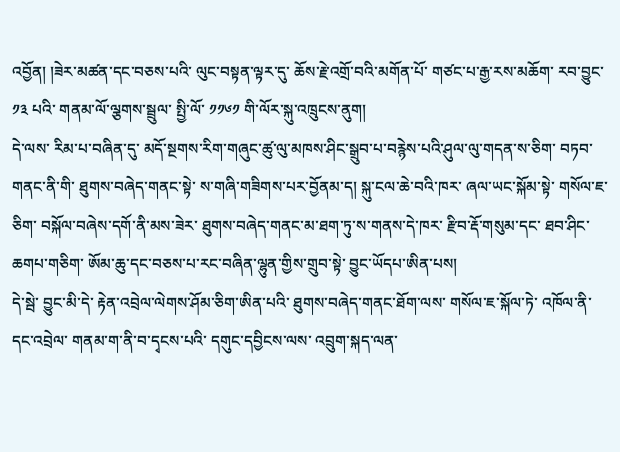འབྱོན། །ཟེར་མཚན་དང་བཅས་པའི་ ལུང་བསྟན་ལྟར་དུ་ ཆོས་རྗེ་འགྲོ་བའི་མགོན་པོ་ གཙང་པ་རྒྱ་རས་མཆོག་ རབ་བྱུང་ ༡༣ པའི་ གནམ་ལོ་ལྕགས་སྦྲུལ་ སྤྱི་ལོ་ ༡༡༦༡ གི་ལོར་སྐུ་འཁྲུངས་ནུག།
དེ་ལས་ རིམ་པ་བཞིན་དུ་ མདོ་སྔགས་རིག་གཞུང་ཚུ་ལུ་མཁས་ཤིང་སྒྲུབ་པ་བརྙེས་པའི་ཤུལ་ལུ་གདན་ས་ཅིག་ བཏབ་གནང་ནི་གི་ ཐུགས་བཞེད་གནང་སྟེ་ ས་གཞི་གཟིགས་པར་བྱོནམ་ད། སྐུ་ངལ་ཆེ་བའི་ཁར་ ཞལ་ཡང་སྐོམ་སྟེ་ གསོལ་ཇ་ཅིག་ བསྐོལ་བཞེས་དགོ་ནི་མས་ཟེར་ ཐུགས་བཞེད་གནང་མ་ཐག་ཏུ་ས་གནས་དེ་ཁར་ རྫིབ་རྡོ་གསུམ་དང་ ཐབ་ཤིང་ཆགཔ་གཅིག་ ཨོམ་ཆུ་དང་བཅས་པ་རང་བཞིན་ལྷུན་གྱིས་གྲུབ་སྟེ་ བྱུང་ཡོདཔ་ཨིན་པས།
དེ་སྦེ་ བྱུང་མི་དེ་ རྟེན་འབྲེལ་ལེགས་ཤོམ་ཅིག་ཨིན་པའི་ ཐུགས་བཞེད་གནང་ཐོག་ལས་ གསོལ་ཇ་སྐོལ་ཏེ་ འཁོལ་ནི་དང་འབྲེལ་ གནམ་ག་ནི་བ་དྭངས་པའི་ དགུང་དབྱིངས་ལས་ འབྲུག་སྐད་ལན་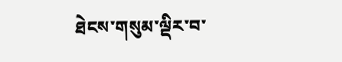ཐེངས་གསུམ་ལྡིར་བ་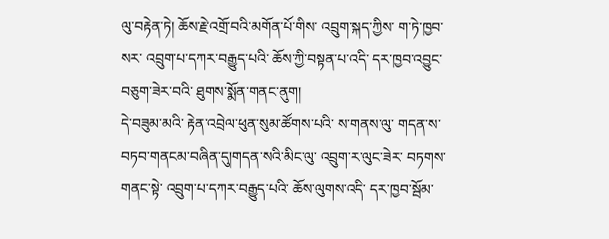ལུ་བརྟེན་ཏེ། ཆོས་རྗེ་འགྲོ་བའི་མགོན་པོ་གིས་ འབྲུག་སྐད་ཀྱིས་ ག་ཏེ་ཁྱབ་སར་ འབྲུག་པ་དཀར་བརྒྱུད་པའི་ ཆོས་ཀྱི་བསྟན་པ་འདི་ དར་ཁྱབ་འབྱུང་བཅུག་ཟེར་བའི་ ཐུགས་སྨོན་གནང་ནུག།
དེ་བཟུམ་མའི་ རྟེན་འབྲེལ་ཕུན་སུམ་ཚོགས་པའི་ ས་གནས་ལུ་ གདན་ས་བཏབ་གནངམ་བཞིན་དུ།གདན་སའི་མིང་ལུ་ འབྲུག་ར་ལུང་ཟེར་ བཏགས་གནང་སྟེ་ འབྲུག་པ་དཀར་བརྒྱུད་པའི་ ཆོས་ལུགས་འདི་ དར་ཁྱབ་སྦོམ་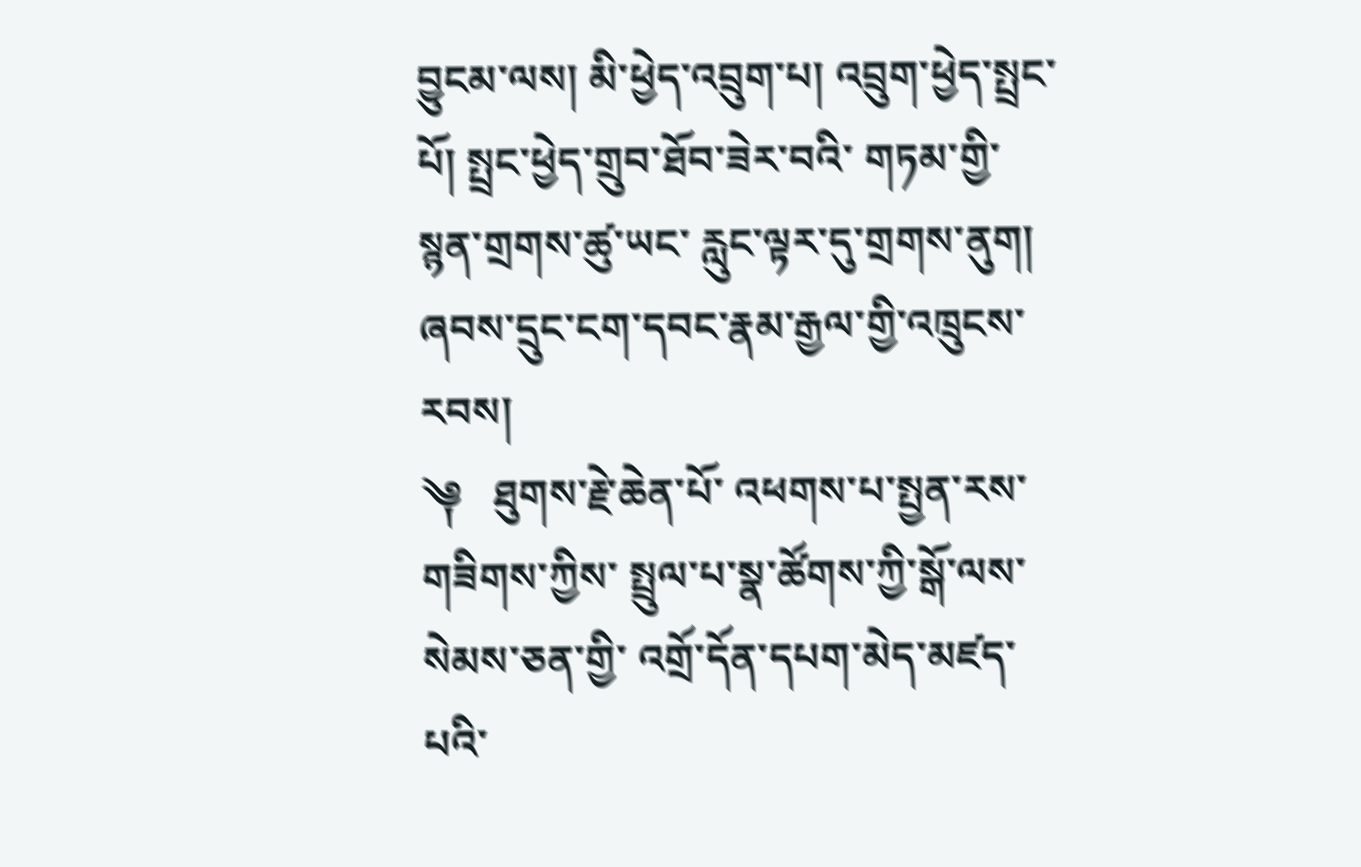བྱུངམ་ལས། མི་ཕྱེད་འབྲུག་པ། འབྲུག་ཕྱེད་སྤྲང་པོ། སྤྲང་ཕྱེད་གྲུབ་ཐོབ་ཟེར་བའི་ གཏམ་གྱི་སྙན་གྲགས་ཚུ་ཡང་ རླུང་ལྟར་དུ་གྲགས་ནུག།
ཞབས་དྲུང་ངག་དབང་རྣམ་རྒྱལ་གྱི་འཁྲུངས་རབས།
༆   ཐུགས་རྗེ་ཆེན་པོ་ འཕགས་པ་སྤྱན་རས་གཟིགས་ཀྱིས་ སྤྲུལ་པ་སྣ་ཚོགས་ཀྱི་སྒོ་ལས་ སེམས་ཅན་གྱི་ འགྲོ་དོན་དཔག་མེད་མཛད་པའི་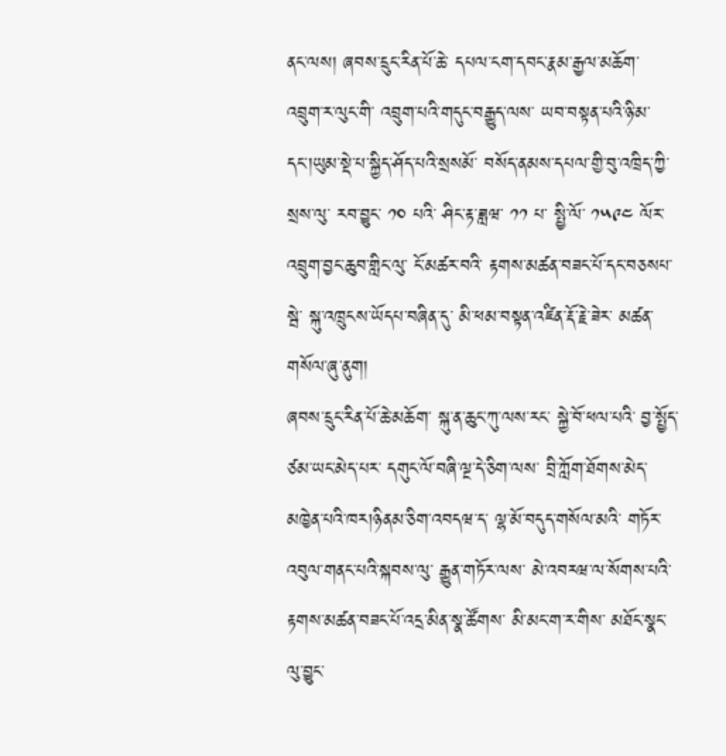ནང་ལས། ཞབས་དྲུང་རིན་པོ་ཆེ་ དཔལ་ངག་དབང་རྣམ་རྒྱལ་མཆོག་ འབྲུག་ར་ལུང་གི་ འབྲུག་པའི་གདུང་བརྒྱུད་ལས་ ཡབ་བསྟན་པའི་ཉི་མ་དང་།ཡུམ་སྡེ་པ་སྐྱིད་ཤོད་པའི་སྲསམོ་ བསོད་ནམས་དཔལ་གྱི་བུ་འཁྲིད་ཀྱི་སྲས་ལུ་ རབ་བྱུང་ ༡༠ པའི་ ཤིང་རྟ་ཟླཝ་ ༡༡ པ་ སྤྱི་ལོ་ ༡༥༩༤ ལོར་ འབྲུག་བྱང་ཆུབ་གླིང་ལུ་ ངོ་མཚར་བའི་ རྟགས་མཚན་བཟང་པོ་དང་བཅསཔ་སྦེ་ སྐུ་འཁྲུངས་ཡོདཔ་བཞིན་དུ་ མི་ཕམ་བསྟན་འཛིན་རྡོ་རྗེ་ཟེར་ མཚན་གསོལ་ཞུ་ནུག།
ཞབས་དྲུང་རིན་པོ་ཆེ་མཆོག་ སྐུ་ན་ཆུང་ཀུ་ལས་རང་ སྐྱེ་བོ་ཕལ་པའི་ བྱ་སྤྱོད་ཙམ་ཡང་མེད་པར་ དགུང་ལོ་བཞི་ལྔ་དེ་ཅིག་ལས་ བྲི་ཀློག་ཐོགས་མེད་མཁྱེན་པའི་ཁར།ཉིནམ་ཅིག་འབདཝ་ད་ ལྷ་མོ་བདུད་གསོལ་མའི་ གཏོར་འབུལ་གནང་པའི་སྐབས་ལུ་ རྒྱུན་གཏོར་ལས་ མེ་འབརཝ་ལ་སོགས་པའི་ རྟགས་མཚན་བཟང་པོ་འདྲ་མིན་སྣ་ཚོགས་ མི་མང་ག་ར་གིས་ མཐོང་སྣང་ལུ་བྱུང་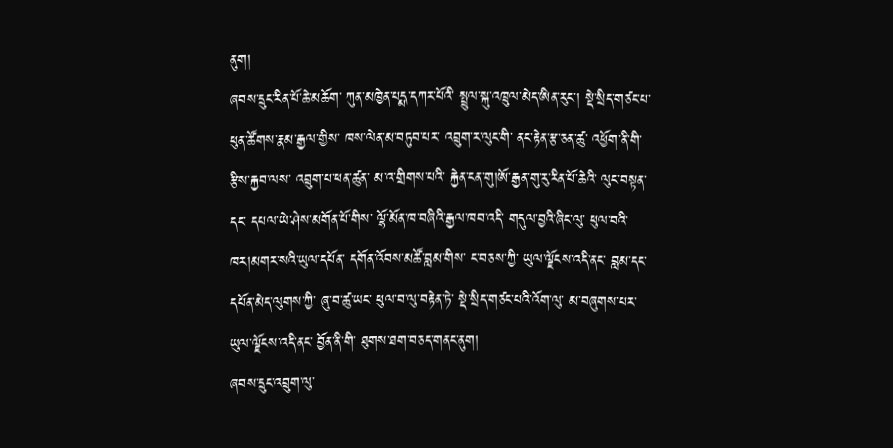ནུག།
ཞབས་དྲུང་རིན་པོ་ཆེ་མཆོག་ ཀུན་མཁྱེན་པདྨ་དཀར་པོའི་ སྤྲུལ་སྐུ་འཁྲུལ་མེད་ཨིན་རུང་། སྡེ་སྲིད་གཙང་པ་ ཕུན་ཚོགས་རྣམ་རྒྱལ་གྱིས་ ཁས་ལེན་མ་བཏུབ་པར་ འབྲུག་ར་ལུང་གི་ ནང་རྟེན་རྩ་ཅན་ཚུ་ འཕྱོག་ནི་གི་ རྩིས་རྐྱབ་ལས་ འབྲུག་པ་ཕན་ཚུན་ མ་འ་གྲིགས་པའི་ རྐྱེན་ངན་གུ།ཨོ་རྒྱན་གུ་རུ་རིན་པོ་ཆེའི་ ལུང་བསྟན་དང་ དཔལ་ཡེ་ཤེས་མགོན་པོ་གིས་ ལྷོ་མོན་ཁ་བཞིའི་རྒྱལ་ཁབ་འདི་ གདུལ་བྱའི་ཞིང་ལུ་ ཕུལ་བའི་ཁར།མགར་སའི་ཡུལ་དཔོན་ དགོན་འོབས་མཚོ་བླམ་གིས་ ང་བཅས་ཀྱི་ ཡུལ་ལྗོངས་འདི་ནང་ བླམ་དང་ དཔོན་མེད་ལུགས་ཀྱི་ ཞུ་བ་ཚུ་ཡང་ ཕུལ་བ་ལུ་བརྟེན་ཏེ་ སྡེ་སྲིད་གཙང་པའི་འོག་ལུ་ མ་བཞུགས་པར་ ཡུལ་ལྗོངས་འདི་ནང་ བྱོན་ནི་གི་ ཐུགས་ཐག་བཅད་གནང་ནུག།
ཞབས་དྲུང་འབྲུག་ལུ་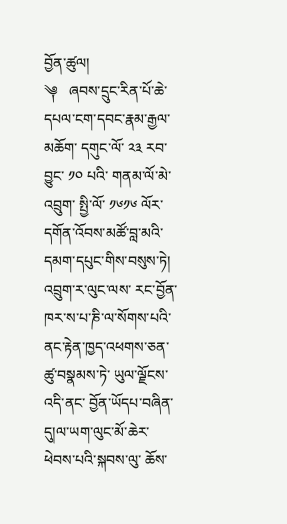བྱོན་ཚུལ།
༆   ཞབས་དྲུང་རིན་པོ་ཆེ་ དཔལ་ངག་དབང་རྣམ་རྒྱལ་མཆོག་ དགུང་ལོ་ ༢༣ རབ་བྱུང་ ༡༠ པའི་ གནམ་ལོ་མེ་འབྲུག་ སྤྱི་ལོ་ ༡༦༡༦ ལོར་ དགོན་འོབས་མཚོ་བླ་མའི་ དམག་དཔུང་གིས་བསུས་ཏེ། འབྲུག་ར་ལུང་ལས་ རང་བྱོན་ཁར་ས་པ་ཎི་ལ་སོགས་པའི་ ནང་རྟེན་ཁྱད་འཕགས་ཅན་ཚུ་བསྣམས་ཏེ་ ཡུལ་ལྗོངས་འདི་ནང་ བྱོན་ཡོདཔ་བཞིན་དུ།ལ་ཡག་ལུང་མོ་ཆེར་ ཕེབས་པའི་སྐབས་ལུ་ ཆོས་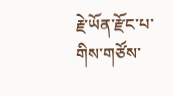རྗེ་ཡོན་རྫོང་པ་གིས་གཙོས་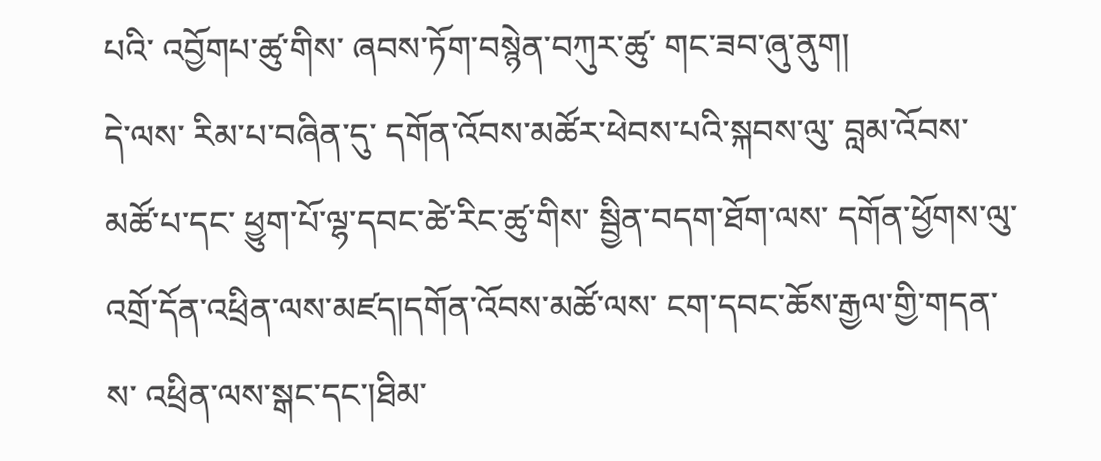པའི་ འབྱོགཔ་ཚུ་གིས་ ཞབས་ཏོག་བསྙེན་བཀུར་ཚུ་ གང་ཟབ་ཞུ་ནུག།
དེ་ལས་ རིམ་པ་བཞིན་དུ་ དགོན་འོབས་མཚོར་ཕེབས་པའི་སྐབས་ལུ་ བླམ་འོབས་མཚོ་པ་དང་ ཕྱུག་པོ་ལྷ་དབང་ཚེ་རིང་ཚུ་གིས་ སྦྱིན་བདག་ཐོག་ལས་ དགོན་ཕྱོགས་ལུ་ འགྲོ་དོན་འཕྲིན་ལས་མཛད།དགོན་འོབས་མཚོ་ལས་ ངག་དབང་ཆོས་རྒྱལ་གྱི་གདན་ས་ འཕྲིན་ལས་སྒང་དང་།ཐིམ་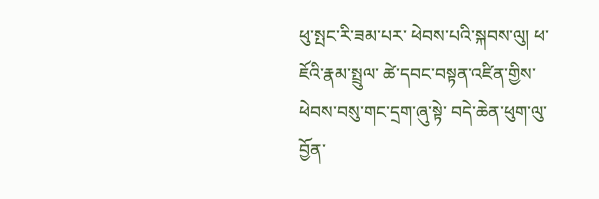ཕུ་སྤང་རི་ཟམ་པར་ ཕེབས་པའི་སྐབས་ལུ། ཕ་ཇོའི་རྣམ་སྤྲུལ་ ཚེ་དབང་བསྟན་འཛིན་གྱིས་ ཕེབས་བསུ་གང་དྲག་ཞུ་སྟེ་ བདེ་ཆེན་ཕུག་ལུ་ བྱོན་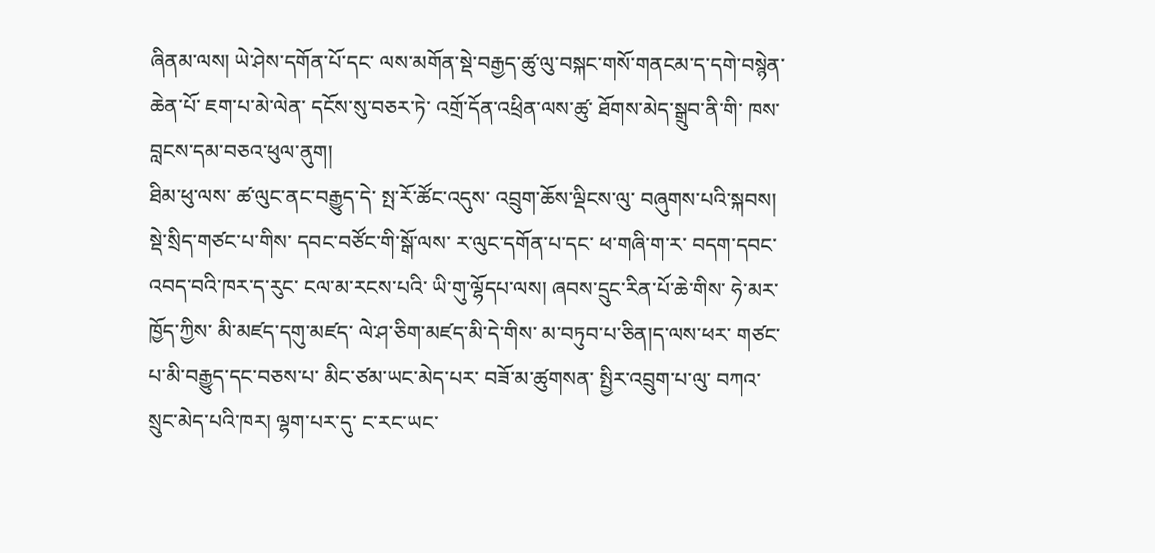ཞིནམ་ལས། ཡེ་ཤེས་དགོན་པོ་དང་ ལས་མགོན་སྡེ་བརྒྱད་ཚུ་ལུ་བསྐང་གསོ་གནངམ་ད་དགེ་བསྙེན་ཆེན་པོ་ ཇག་པ་མེ་ལེན་ དངོས་སུ་བཅར་ཏེ་ འགྲོ་དོན་འཕྲིན་ལས་ཚུ་ ཐོགས་མེད་སྒྲུབ་ནི་གི་ ཁས་བླངས་དམ་བཅའ་ཕུལ་ནུག།
ཐིམ་ཕུ་ལས་ ཚ་ལུང་ནང་བརྒྱུད་དེ་ སྤ་རོ་ཚོང་འདུས་ འབྲུག་ཆོས་ལྡིངས་ལུ་ བཞུགས་པའི་སྐབས། སྡེ་སྲིད་གཙང་པ་གིས་ དབང་བཙོང་གི་སྒོ་ལས་ ར་ལུང་དགོན་པ་དང་ ཕ་གཞི་ག་ར་ བདག་དབང་འབད་བའི་ཁར་ད་རུང་ ངལ་མ་རངས་པའི་ ཡི་གུ་ལྷོདཔ་ལས། ཞབས་དྲུང་རིན་པོ་ཆེ་གིས་ ཧེ་མར་ ཁྱོད་ཀྱིས་ མི་མཛད་དགུ་མཛད་ ལེ་ཤ་ཅིག་མཛད་མི་དེ་གིས་ མ་བཏུབ་པ་ཅིན།ད་ལས་ཕར་ གཙང་པ་མི་བརྒྱུད་དང་བཅས་པ་ མིང་ཙམ་ཡང་མེད་པར་ བཟོ་མ་ཚུགསན་ སྤྱིར་འབྲུག་པ་ལུ་ བཀའ་སྲུང་མེད་པའི་ཁར། ལྷག་པར་དུ་ ང་རང་ཡང་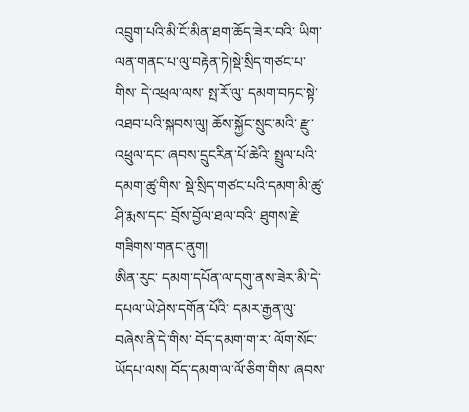འབྲུག་པའི་མི་ངོ་མིན་ཐག་ཆོད་ཟེར་བའི་ ཡིག་ལན་གནང་པ་ལུ་བརྟེན་ཏེ།སྡེ་སྲིད་གཙང་པ་གིས་ དེ་འཕྲལ་ལས་ སྤ་རོ་ལུ་ དམག་བཏང་སྟེ་ འཐབ་པའི་སྐབས་ལུ། ཆོས་སྐྱོང་སྲུང་མའི་ རྫུ་འཕྲུལ་དང་ ཞབས་དྲུངརིན་པོ་ཆེའི་ སྤྲུལ་པའི་དམག་ཚུ་གིས་ སྡེ་སྲིད་གཙང་པའི་དམག་མི་ཚུ་ ཤི་རྨས་དང་ བྲོས་བྱོལ་ཐལ་བའི་ ཐུགས་རྗེ་གཟིགས་གནང་ནུག།
ཨིན་རུང་ དམག་དཔོན་ལ་དགུ་ནས་ཟེར་མི་དེ་ དཔལ་ཡེ་ཤེས་དགོན་པོའི་ དམར་རྒྱན་ལུ་ བཞེས་ནི་དེ་གིས་ བོད་དམག་ག་ར་ ལོག་སོང་ཡོདཔ་ལས། བོད་དམག་ལ་ལོ་ཅིག་གིས་ ཞབས་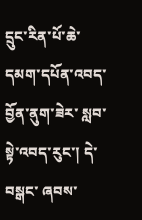དྲུང་རིན་པོ་ཆེ་ དམག་དཔོན་འབད་ བྱོན་ནུག་ཟེར་ སླབ་སྟེ་འབད་རུང་། དེ་བསྒང་ ཞབས་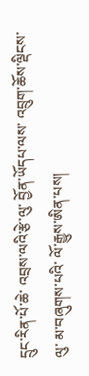དྲུང་རིན་པོ་ཆེ་ འབྲས་ལའི་རྩེ་ལུ་ བྱོན་ཡོདཔ་ལས་ འབྲུག་ཆོས་ལྡིངས་ལུ་ མ་བཞུགས་པའི་ ལོ་རྒྱུས་ཨིན་པས།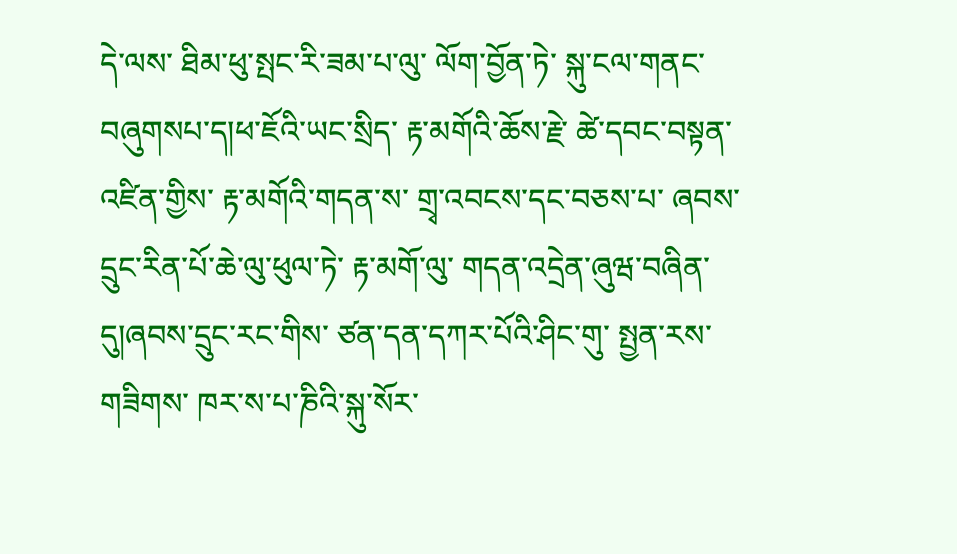དེ་ལས་ ཐིམ་ཕུ་སྤང་རི་ཟམ་པ་ལུ་ ལོག་བྱོན་ཏེ་ སྐུ་ངལ་གནང་བཞུགསཔ་ད།ཕ་ཇོའི་ཡང་སྲིད་ རྟ་མགོའི་ཆོས་རྗེ་ ཚེ་དབང་བསྟན་འཛིན་གྱིས་ རྟ་མགོའི་གདན་ས་ གྲྭ་འབངས་དང་བཅས་པ་ ཞབས་དྲུང་རིན་པོ་ཆེ་ལུ་ཕུལ་ཏེ་ རྟ་མགོ་ལུ་ གདན་འདྲེན་ཞུཝ་བཞིན་དུ།ཞབས་དྲུང་རང་གིས་ ཙན་དན་དཀར་པོའི་ཤིང་གུ་ སྤྱན་རས་གཟིགས་ ཁར་ས་པ་ཎིའི་སྐུ་སོར་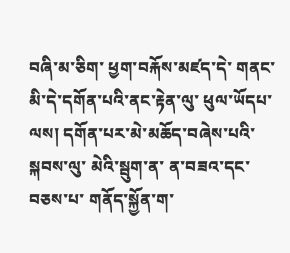བཞི་མ་ཅིག་ ཕྱག་བརྐོས་མཛད་དེ་ གནང་མི་དེ་དགོན་པའི་ནང་རྟེན་ལུ་ ཕུལ་ཡོདཔ་ལས། དགོན་པར་མེ་མཆོད་བཞེས་པའི་སྐབས་ལུ་ མེའི་སྦུག་ན་ ན་བཟའ་དང་བཅས་པ་ གནོད་སྐྱོན་ག་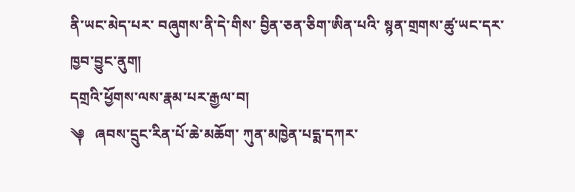ནི་ཡང་མེད་པར་ བཞུགས་ནི་དེ་གིས་ བྱིན་ཅན་ཅིག་ཨིན་པའི་ སྙན་གྲགས་ཚུ་ཡང་དར་ཁྱབ་བྱུང་ནུག།
དགྲའི་ཕྱོགས་ལས་རྣམ་པར་རྒྱལ་བ།
༆   ཞབས་དྲུང་རིན་པོ་ཆེ་མཆོག་ ཀུན་མཁྱེན་པདྨ་དཀར་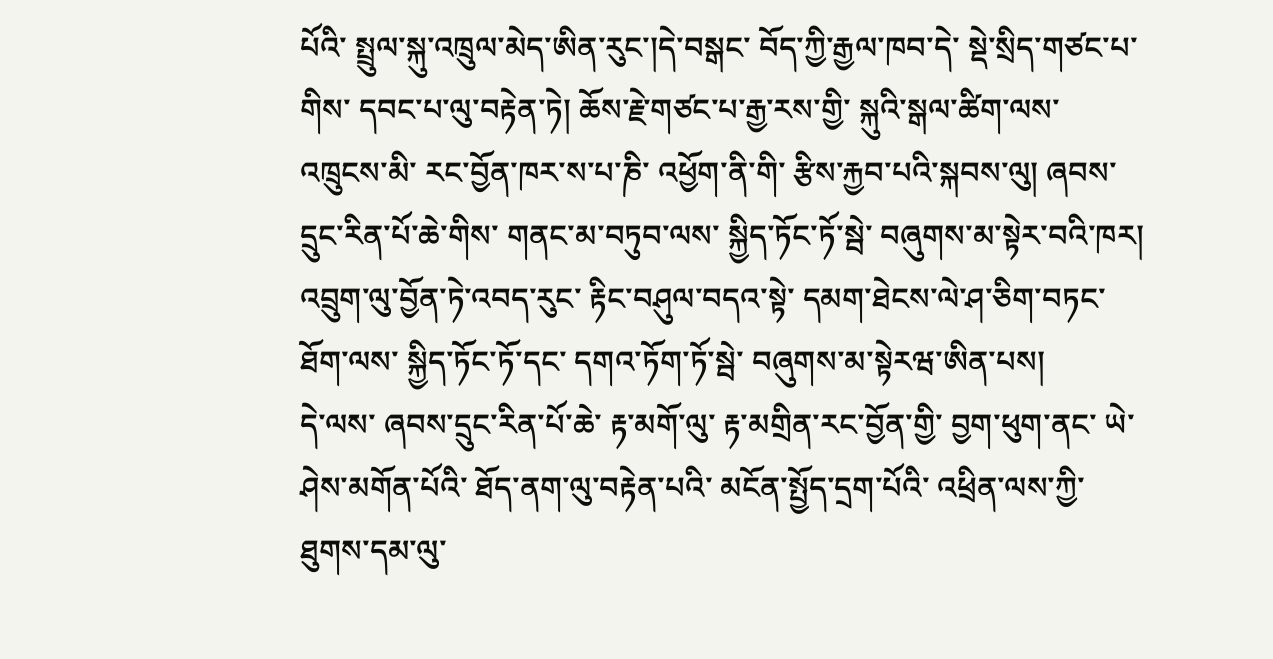པོའི་ སྤྲུལ་སྐུ་འཁྲུལ་མེད་ཨིན་རུང་།དེ་བསྒང་ བོད་ཀྱི་རྒྱལ་ཁབ་དེ་ སྡེ་སྲིད་གཙང་པ་གིས་ དབང་པ་ལུ་བརྟེན་ཏེ། ཆོས་རྗེ་གཙང་པ་རྒྱ་རས་གྱི་ སྐུའི་སྒལ་ཚིག་ལས་འཁྲུངས་མི་ རང་བྱོན་ཁར་ས་པ་ཎི་ འཕྱོག་ནི་གི་ རྩིས་རྐྱབ་པའི་སྐབས་ལུ། ཞབས་དྲུང་རིན་པོ་ཆེ་གིས་ གནང་མ་བཏུབ་ལས་ སྐྱིད་ཏོང་ཏོ་སྦེ་ བཞུགས་མ་སྟེར་བའི་ཁར། འབྲུག་ལུ་བྱོན་ཏེ་འབད་རུང་ རྟིང་བཤུལ་བདའ་སྟེ་ དམག་ཐེངས་ལེ་ཤ་ཅིག་བཏང་ཐོག་ལས་ སྐྱིད་ཏོང་ཏོ་དང་ དགའ་ཏོག་ཏོ་སྦེ་ བཞུགས་མ་སྟེརཝ་ཨིན་པས།
དེ་ལས་ ཞབས་དྲུང་རིན་པོ་ཆེ་ རྟ་མགོ་ལུ་ རྟ་མགྲིན་རང་བྱོན་གྱི་ བྱག་ཕུག་ནང་ ཡེ་ཤེས་མགོན་པོའི་ ཐོད་ནག་ལུ་བརྟེན་པའི་ མངོན་སྤྱོད་དྲག་པོའི་ འཕྲིན་ལས་ཀྱི་ ཐུགས་དམ་ལུ་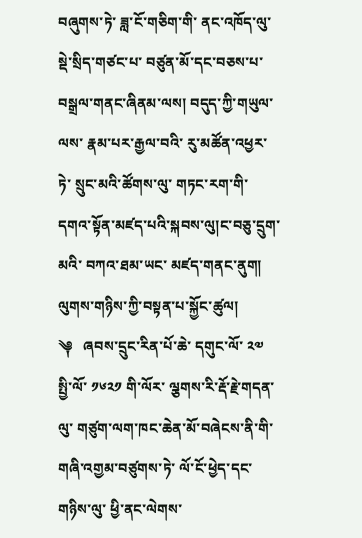བཞུགས་ཏེ་ ཟླ་ངོ་གཅིག་གི་ ནང་འཁོད་ལུ་ སྡེ་སྲིད་གཙང་པ་ བཙུན་མོ་དང་བཅས་པ་ བསྒྲལ་གནང་ཞིནམ་ལས། བདུད་ཀྱི་གཡུལ་ལས་ རྣམ་པར་རྒྱལ་བའི་ རུ་མཚོན་འཕྱར་ཏེ་ སྲུང་མའི་ཚོགས་ལུ་ གཏང་རག་གི་ དགའ་སྟོན་མཛད་པའི་སྐབས་ལུ།ང་བཅུ་དྲུག་མའི་ བཀའ་ཐམ་ཡང་ མཛད་གནང་ནུག།
ལུགས་གཉིས་ཀྱི་བསྟན་པ་སྐྱོང་ཚུལ།
༆   ཞབས་དྲུང་རིན་པོ་ཆེ་ དགུང་ལོ་ ༢༧ སྤྱི་ལོ་ ༡༦༢༡ གི་ལོར་ ལྕགས་རི་རྡོ་རྗེ་གདན་ལུ་ གཙུག་ལག་ཁང་ཆེན་མོ་བཞེངས་ནི་གི་ གཞི་འགྱམ་བཙུགས་ཏེ་ ལོ་ངོ་ཕྱེད་དང་གཉིས་ལུ་ ཕྱི་ནང་ལེགས་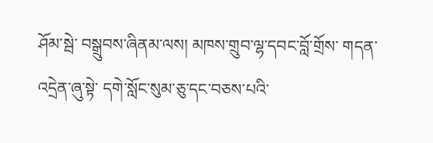ཤོམ་སྦེ་ བསྒྲུབས་ཞིནམ་ལས། མཁས་གྲུབ་ལྷ་དབང་བློ་གྲོས་ གདན་འདྲེན་ཞུ་སྟེ་ དགེ་སློང་སུམ་ཅུ་དང་བཅས་པའི་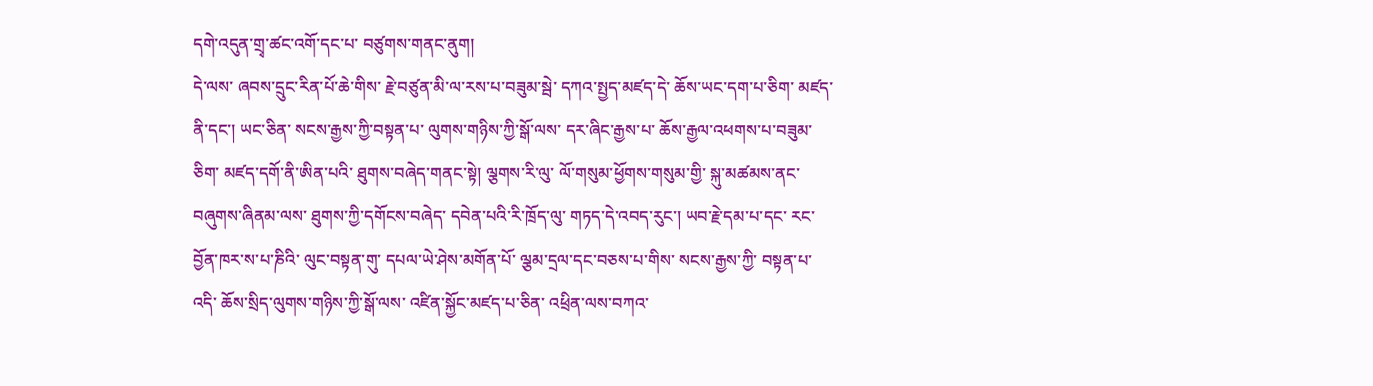དགེ་འདུན་གྲྭ་ཚང་འགོ་དང་པ་ བཙུགས་གནང་ནུག།
དེ་ལས་ ཞབས་དྲུང་རིན་པོ་ཆེ་གིས་ རྗེ་བཙུན་མི་ལ་རས་པ་བཟུམ་སྦེ་ དཀའ་སྤྱད་མཛད་དེ་ ཆོས་ཡང་དག་པ་ཅིག་ མཛད་ནི་དང་། ཡང་ཅིན་ སངས་རྒྱས་ཀྱི་བསྟན་པ་ ལུགས་གཉིས་ཀྱི་སྒོ་ལས་ དར་ཞིང་རྒྱས་པ་ ཆོས་རྒྱལ་འཕགས་པ་བཟུམ་ཅིག་ མཛད་དགོ་ནི་ཨིན་པའི་ ཐུགས་བཞེད་གནང་སྟེ། ལྕགས་རི་ལུ་ ལོ་གསུམ་ཕྱོགས་གསུམ་གྱི་ སྐུ་མཚམས་ནང་བཞུགས་ཞིནམ་ལས་ ཐུགས་ཀྱི་དགོངས་བཞེད་ དབེན་པའི་རི་ཁྲོད་ལུ་ གཏད་དེ་འབད་རུང་། ཡབ་རྗེ་དམ་པ་དང་ རང་བྱོན་ཁར་ས་པ་ཎིའི་ ལུང་བསྟན་གུ་ དཔལ་ཡེ་ཤེས་མགོན་པོ་ ལྕམ་དྲལ་དང་བཅས་པ་གིས་ སངས་རྒྱས་ཀྱི་ བསྟན་པ་འདི་ ཆོས་སྲིད་ལུགས་གཉིས་ཀྱི་སྒོ་ལས་ འཛིན་སྐྱོང་མཛད་པ་ཅིན་ འཕྲིན་ལས་བཀའ་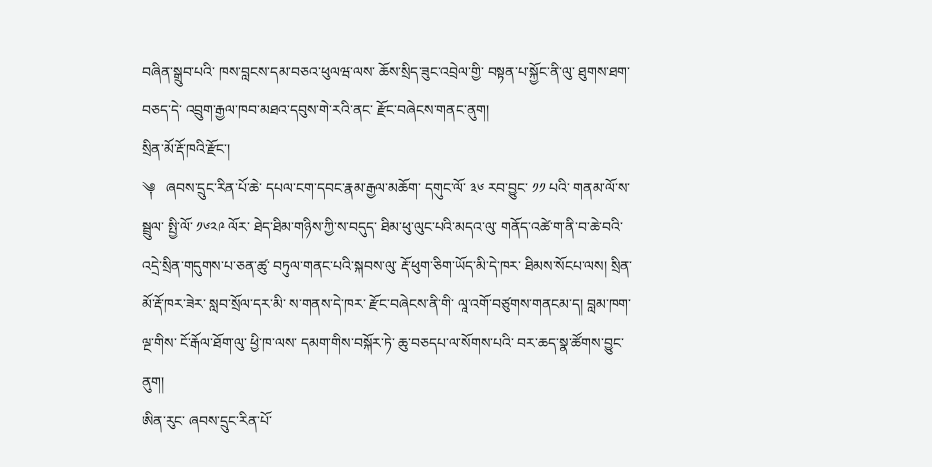བཞིན་སྒྲུབ་པའི་ ཁས་བླངས་དམ་བཅའ་ཕུལཝ་ལས་ ཆོས་སྲིད་ཟུང་འབྲེལ་གྱི་ བསྟན་པ་སྐྱོང་ནི་ལུ་ ཐུགས་ཐག་བཅད་དེ་ འབྲུག་རྒྱལ་ཁབ་མཐའ་དབུས་གེ་རའི་ནང་ རྫོང་བཞེངས་གནང་ནུག།
སྲིན་མོ་རྡོ་ཁའི་རྫོང་།
༆   ཞབས་དྲུང་རིན་པོ་ཆེ་ དཔལ་ངག་དབང་རྣམ་རྒྱལ་མཆོག་ དགུང་ལོ་ ༣༦ རབ་བྱུང་ ༡༡ པའི་ གནམ་ལོ་ས་སྦྲུལ་ སྤྱི་ལོ་ ༡༦༢༩ ལོར་ ཐེད་ཐིམ་གཉིས་ཀྱི་ས་བདུད་ ཐིམ་ཕུ་ལུང་པའི་མདའ་ལུ་ གནོད་འཚེ་ག་ནི་བ་ཆེ་བའི་ འདྲེ་སྲིན་གདུགས་པ་ཅན་ཚུ་ བཏུལ་གནང་པའི་སྐབས་ལུ་ རྡོ་ཕུག་ཅིག་ཡོད་མི་དེ་ཁར་ ཐིམས་སོངཔ་ལས། སྲིན་མོ་རྡོ་ཁར་ཟེར་ སླབ་སྲོལ་དར་མི་ ས་གནས་དེ་ཁར་ རྫོང་བཞེངས་ནི་གི་ ལཱ་འགོ་བཙུགས་གནངམ་ད། བླམ་ཁག་ལྔ་གིས་ ངོ་རྒོལ་ཐོག་ལུ་ ཕྱི་ཁ་ལས་ དམག་གིས་བསྐོར་ཏེ་ ཆུ་བཅདཔ་ལ་སོགས་པའི་ བར་ཆད་སྣ་ཚོགས་བྱུང་ནུག།
ཨིན་རུང་ ཞབས་དྲུང་རིན་པོ་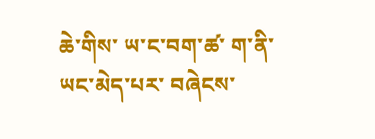ཆེ་གིས་ ཡ་ང་བག་ཚ་ ག་ནི་ཡང་མེད་པར་ བཞེངས་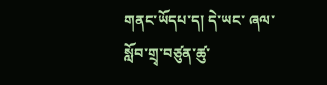གནང་ཡོདཔ་ད། དེ་ཡང་ ཞལ་སློབ་གྲྭ་བཙུན་ཚུ་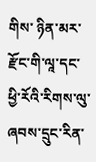གིས་ ཉིན་མར་རྫོང་གི་ལཱ་དང་ ཕྱི་རོའི་རིགས་ལུ་ ཞབས་དྲུང་རིན་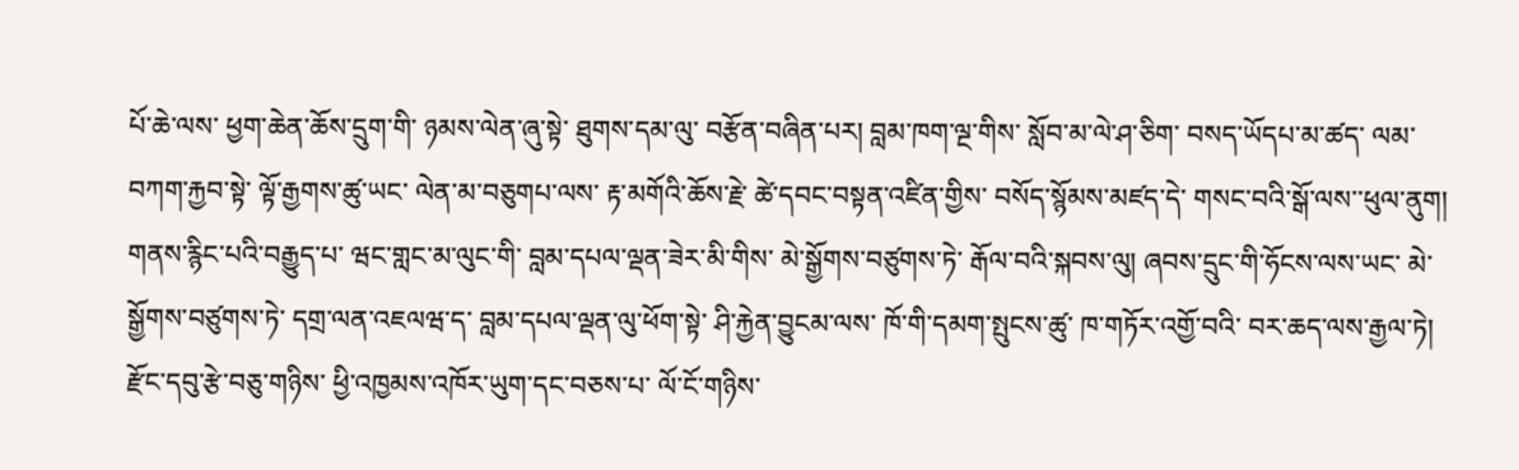པོ་ཆེ་ལས་ ཕྱག་ཆེན་ཆོས་དྲུག་གི་ ཉམས་ལེན་ཞུ་སྟེ་ ཐུགས་དམ་ལུ་ བརྩོན་བཞིན་པར། བླམ་ཁག་ལྔ་གིས་ སློབ་མ་ལེ་ཤ་ཅིག་ བསད་ཡོདཔ་མ་ཚད་ ལམ་བཀག་རྐྱབ་སྟེ་ ལྟོ་རྒྱགས་ཚུ་ཡང་ ལེན་མ་བཅུགཔ་ལས་ རྟ་མགོའི་ཆོས་རྗེ་ ཚེ་དབང་བསྟན་འཛིན་གྱིས་ བསོད་སྙོམས་མཛད་དེ་ གསང་བའི་སྒོ་ལས་་ཕུལ་ནུག།
གནས་རྙིང་པའི་བརྒྱུད་པ་ ཝང་གླང་མ་ལུང་གི་ བླམ་དཔལ་ལྡན་ཟེར་མི་གིས་ མེ་སྒྱོགས་བཙུགས་ཏེ་ རྒོལ་བའི་སྐབས་ལུ། ཞབས་དྲུང་གི་ཧོངས་ལས་ཡང་ མེ་སྒྱོགས་བཙུགས་ཏེ་ དགྲ་ལན་འཇལཝ་ད་ བླམ་དཔལ་ལྡན་ལུ་ཕོག་སྟེ་ ཤི་རྐྱེན་བྱུངམ་ལས་ ཁོ་གི་དམག་སྤུངས་ཚུ་ ཁ་གཏོར་འགྱོ་བའི་ བར་ཆད་ལས་རྒྱལ་ཏེ། རྫོང་དབུ་རྩེ་བཅུ་གཉིས་ ཕྱི་འཁྱམས་འཁོར་ཡུག་དང་བཅས་པ་ ལོ་ངོ་གཉིས་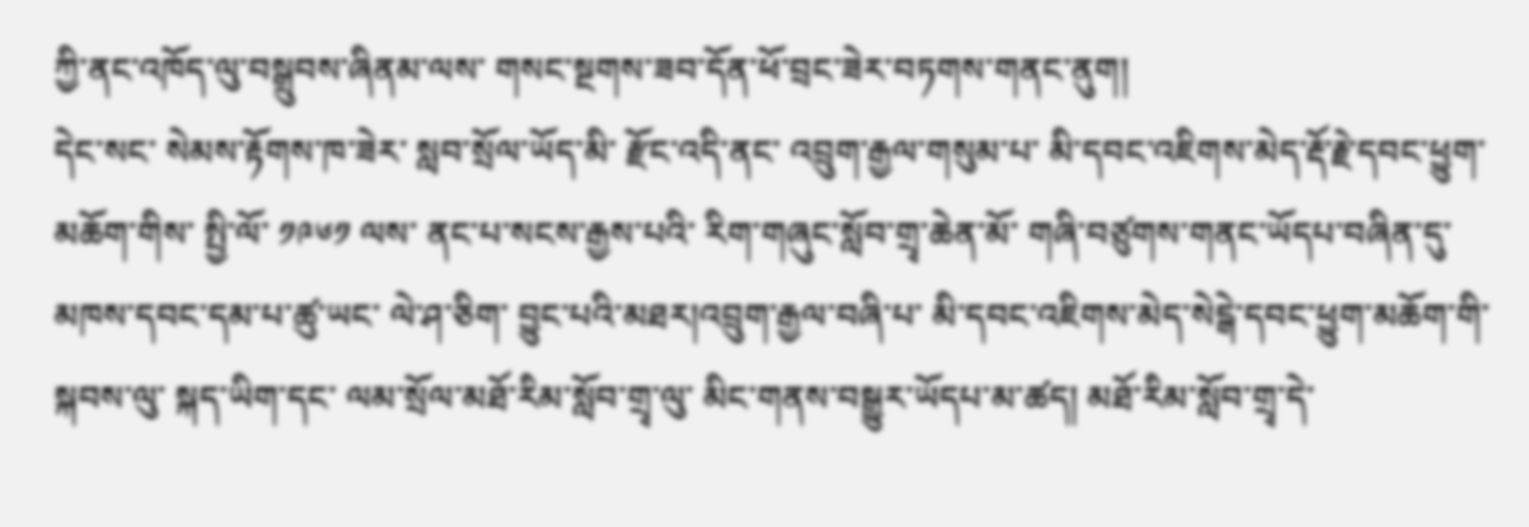ཀྱི་ནང་འཁོད་ལུ་བསྒྲུབས་ཞིནམ་ལས་ གསང་སྔགས་ཟབ་དོན་ཕོ་བྲང་ཟེར་བཏགས་གནང་ནུག།
དེང་སང་ སེམས་རྟོགས་ཁ་ཟེར་ སླབ་སྲོལ་ཡོད་མི་ རྫོང་འདི་ནང་ འབྲུག་རྒྱལ་གསུམ་པ་ མི་དབང་འཇིགས་མེད་རྡོ་རྗེ་དབང་ཕྱུག་མཆོག་གིས་ སྤྱི་ལོ་ ༡༩༦༡ ལས་ ནང་པ་སངས་རྒྱས་པའི་ རིག་གཞུང་སློབ་གྲྭ་ཆེན་མོ་ གཞི་བཙུགས་གནང་ཡོདཔ་བཞིན་དུ་ མཁས་དབང་དམ་པ་ཚུ་ཡང་ ལེ་ཤ་ཅིག་ བྱུང་པའི་མཐར།འབྲུག་རྒྱལ་བཞི་པ་ མི་དབང་འཇིགས་མེད་སེངྒེ་དབང་ཕྱུག་མཆོག་གི་སྐབས་ལུ་ སྐད་ཡིག་དང་ ལམ་སྲོལ་མཐོ་རིམ་སློབ་གྲྭ་ལུ་ མིང་གནས་བསྒྱུར་ཡོདཔ་མ་ཚད། མཐོ་རིམ་སློབ་གྲྭ་དེ་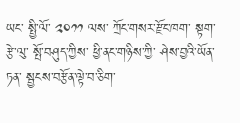ཡང་ སྤྱི་ལོ་ ༢༠༡༡ ལས་ ཀྲོང་གསར་རྫོང་ཁག་ སྟག་རྩེ་ལུ་ སྤོ་བཤུད་ཀྱིས་ ཕྱི་ནང་གཉིས་ཀྱི་ ཤེས་བྱའི་ཡོན་ཏན་ སྦྱངས་བརྩོན་ལྟེ་བ་ཅིག་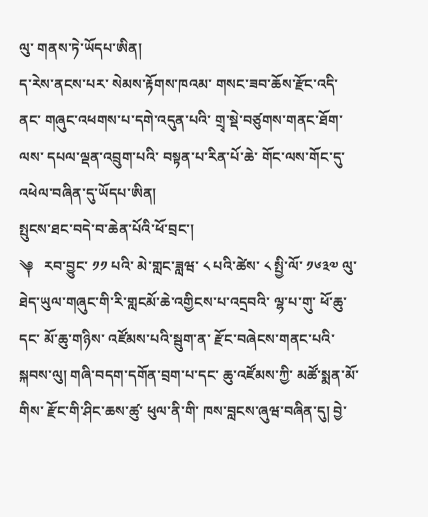ལུ་ གནས་ཏེ་ཡོདཔ་ཨིན།
ད་རེས་ནངས་པར་ སེམས་རྟོགས་ཁའམ་ གསང་ཟབ་ཆོས་རྫོང་འདི་ནང་ གཞུང་འཕགས་པ་དགེ་འདུན་པའི་ གྲྭ་སྡེ་བཙུགས་གནང་ཐོག་ལས་ དཔལ་ལྡན་འབྲུག་པའི་ བསྟན་པ་རིན་པོ་ཆེ་ གོང་ལས་གོང་དུ་ འཕེལ་བཞིན་དུ་ཡོདཔ་ཨིན།
སྤུངས་ཐང་བདེ་བ་ཆེན་པོའི་ཕོ་བྲང་།
༆   རབ་བྱུང་ ༡༡ པའི་ མེ་གླང་ཟླཝ་ ༨ པའི་ཚེས་ ༨ སྤྱི་ལོ་ ༡༦༣༧ ལུ་ ཐེད་ཡུལ་གཞུང་གི་རི་གླངམོ་ཆེ་འགྱིངས་པ་འདྲབའི་ ལྷ་པ་གུ་ ཕོ་ཆུ་དང་ མོ་ཆུ་གཉིས་ འཛོམས་པའི་སྦུག་ན་ རྫོང་བཞེངས་གནང་པའི་སྐབས་ལུ། གཞི་བདག་དགོན་བྲག་པ་དང་ ཆུ་འཛོམས་ཀྱི་ མཚོ་སྨན་མོ་གིས་ རྫོང་གི་ཤིང་ཆས་ཚུ་ ཕུལ་ནི་གི་ ཁས་བླངས་ཞུཝ་བཞིན་དུ། བྱེ་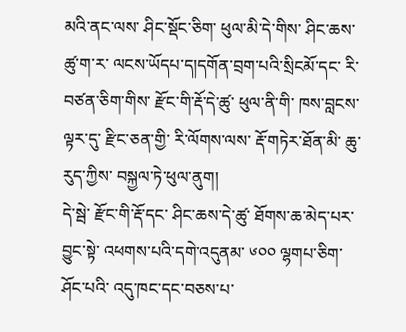མའི་ནང་ལས་ ཤིང་སྡོང་ཅིག་ ཕུལ་མི་དེ་གིས་ ཤིང་ཆས་ཚུ་ག་ར་ ལངས་ཡོདཔ་ད།དགོན་བྲག་པའི་སྲིངམོ་དང་ རི་བཙན་ཅིག་གིས་ རྫོང་གི་རྡོ་དེ་ཚུ་ ཕུལ་ནི་གི་ ཁས་བླངས་ལྟར་དུ་ རྫིང་ཅན་གྱི་ རི་ལོགས་ལས་ རྡོ་གཏེར་ཐོན་མི་ ཆུ་རུད་ཀྱིས་ བསྐྱལ་ཏེ་ཕུལ་ནུག།
དེ་སྦེ་ རྫོང་གི་རྡོ་དང་ ཤིང་ཆས་དེ་ཚུ་ ཐོགས་ཆ་མེད་པར་བྱུང་སྟེ་ འཕགས་པའི་དགེ་འདུནམ་ ༦༠༠ ལྷགཔ་ཅིག་ཤོང་པའི་ འདུ་ཁང་དང་བཅས་པ་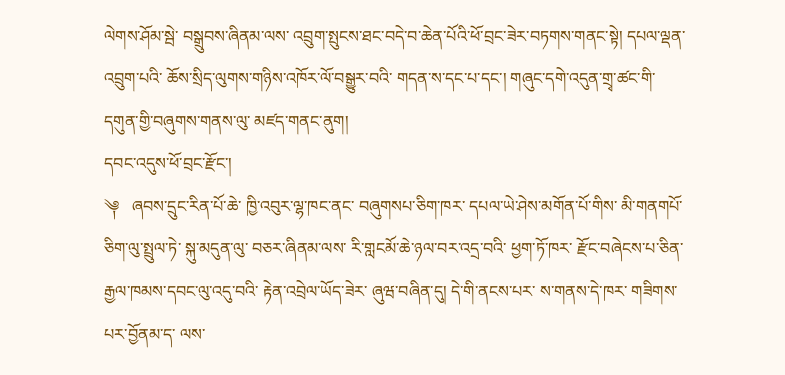ལེགས་ཤོམ་སྦེ་ བསྒྲུབས་ཞིནམ་ལས་ འབྲུག་སྤུངས་ཐང་བདེ་བ་ཆེན་པོའི་ཕོ་བྲང་ཟེར་བཏགས་གནང་སྟེ། དཔལ་ལྡན་འབྲུག་པའི་ ཆོས་སྲིད་ལུགས་གཉིས་འཁོར་ལོ་བསྒྱུར་བའི་ གདན་ས་དང་པ་དང་། གཞུང་དགེ་འདུན་གྲྭ་ཚང་གི་ དགུན་གྱི་བཞུགས་གནས་ལུ་ མཛད་གནང་ནུག།
དབང་འདུས་ཕོ་བྲང་རྫོང་།
༆   ཞབས་དྲུང་རིན་པོ་ཆེ་ ཁྱི་འབུར་ལྷ་ཁང་ནང་ བཞུགསཔ་ཅིག་ཁར་ དཔལ་ཡེ་ཤེས་མགོན་པོ་གིས་ མི་གནགཔོ་ཅིག་ལུ་སྤྲུལ་ཏེ་ སྐུ་མདུན་ལུ་ བཅར་ཞིནམ་ལས་ རི་གླངམོ་ཆེ་ཉལ་བར་འདྲ་བའི་ ཕྱག་ཏོ་ཁར་ རྫོང་བཞེངས་པ་ཅིན་ རྒྱལ་ཁམས་དབང་ལུ་འདུ་བའི་ རྟེན་འབྲེལ་ཡོད་ཟེར་ ཞུཝ་བཞིན་དུ། དེ་གི་ནངས་པར་ ས་གནས་དེ་ཁར་ གཟིགས་པར་བྱོནམ་ད་ ལས་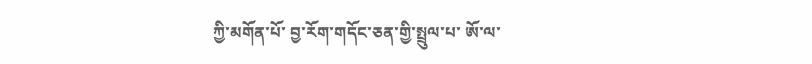ཀྱི་མགོན་པོ་ བྱ་རོག་གདོང་ཅན་གྱི་སྤྲུལ་པ་ ཨོ་ལ་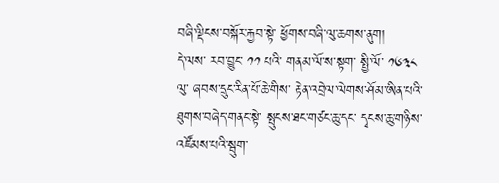བཞི་ལྡིངས་བསྐོར་རྐྱབ་སྟེ་ ཕྱོགས་བཞི་ལུ་ཆགས་ནུག།
དེ་ལས་ རབ་བྱུང་ ༡༡ པའི་ གནམ་ལོ་ས་སྟག་ སྤྱི་ལོ་ ༡༦༣༨ ལུ་ ཞབས་དྲུང་རིན་པོ་ཆེ་གིས་ རྟེན་འབྲེལ་ལེགས་ཤོམ་ཨིན་པའི་ ཐུགས་བཞེད་གནང་སྟེ་ སྤུངས་ཐང་གཙང་ཆུ་དང་ དྭངས་ཆུ་གཉིས་ འཛོམས་པའི་སྦུག་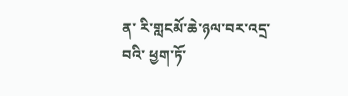ན་ རི་གླངམོ་ཆེ་ཉལ་བར་འདྲ་བའི་ ཕྱག་ཏོ་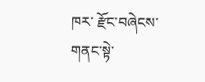ཁར་ རྫོང་བཞེངས་གནང་སྟེ་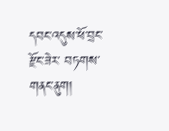དབང་འདུས་ཕོ་བྲང་རྫོང་ཟེར་ བཏགས་གནང་ནུག།